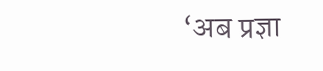‘अब प्रज्ञा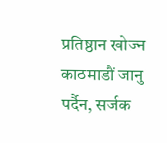प्रतिष्ठान खोज्न काठमाडौं जानु पर्दैन, सर्जक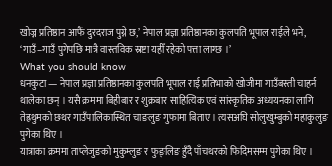खोज्न प्रतिष्ठान आफैं दुरदराज पुग्ने छ,’ नेपाल प्रज्ञा प्रतिष्ठानका कुलपति भूपाल राईले भने, ‘गाउँ–गाउँ पुगेपछि मात्रै वास्तविक स्रष्टा यहीँ रहेको पत्ता लाग्छ ।’
What you should know
धनकुटा — नेपाल प्रज्ञा प्रतिष्ठानका कुलपति भूपाल राई प्रतिभाको खोजीमा गाउँबस्ती चाहर्न थालेका छन् । यसै क्रममा बिहीबार र शुक्रबार साहित्यिक एवं सांस्कृतिक अध्ययनका लागि तेह्रथुमको छथर गाउँपालिकास्थित चाङलुङ गुफामा बिताए । त्यसअघि सोलुखुम्बुको महाकुलुङ पुगेका थिए ।
यात्राका क्रममा ताप्लेजुङको मुकुम्लुङ र फुङ्लिङ हुँदै पाँचथरको फिदिमसम्म पुगेका थिए ।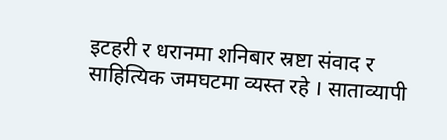इटहरी र धरानमा शनिबार स्रष्टा संवाद र साहित्यिक जमघटमा व्यस्त रहे । साताव्यापी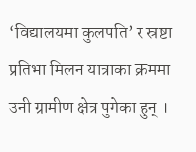‘विद्यालयमा कुलपति’ र स्रष्टा प्रतिभा मिलन यात्राका क्रममा उनी ग्रामीण क्षेत्र पुगेका हुन् ।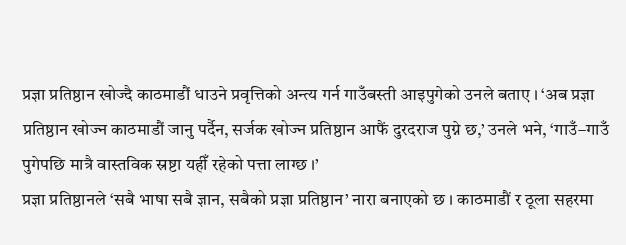प्रज्ञा प्रतिष्ठान खोज्दै काठमाडौं धाउने प्रवृत्तिको अन्त्य गर्न गाउँबस्ती आइपुगेको उनले बताए । ‘अब प्रज्ञा प्रतिष्ठान खोज्न काठमाडौं जानु पर्दैन, सर्जक खोज्न प्रतिष्ठान आफैं दुरदराज पुग्ने छ,’ उनले भने, ‘गाउँ–गाउँ पुगेपछि मात्रै वास्तविक स्रष्टा यहीँ रहेको पत्ता लाग्छ ।’
प्रज्ञा प्रतिष्ठानले ‘सबै भाषा सबै ज्ञान, सबैको प्रज्ञा प्रतिष्ठान’ नारा बनाएको छ । काठमाडौं र ठूला सहरमा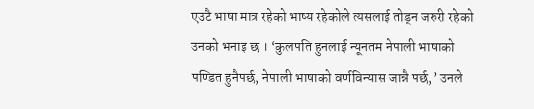एउटै भाषा मात्र रहेको भाष्य रहेकोले त्यसलाई तोड्न जरुरी रहेको उनको भनाइ छ । ‘कुलपति हुनलाई न्यूनतम नेपाली भाषाको पण्डित हुनैपर्छ, नेपाली भाषाको वर्णविन्यास जान्नै पर्छ,’ उनले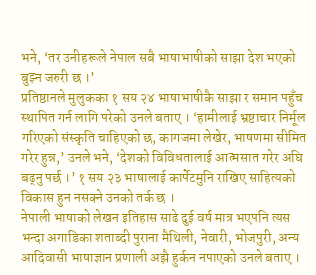भने, ‘तर उनीहरूले नेपाल सबै भाषाभाषीको साझा देश भएको बुझ्न जरुरी छ ।’
प्रतिष्ठानले मुलुकका १ सय २४ भाषाभाषीकै साझा र समान पहुँच स्थापित गर्न लागि परेको उनले बताए । ‘हामीलाई भ्रष्टाचार निर्मूल गरिएको संस्कृति चाहिएको छ, कागजमा लेखेर, भाषणमा सीमित गरेर हुन्न,’ उनले भने, ‘देशको विविधतालाई आत्मसात गरेर अघि बढ्नु पर्छ ।’ १ सय २३ भाषालाई कार्पेटमुनि राखिए साहित्यको विकास हुन नसक्ने उनको तर्क छ ।
नेपाली भाषाको लेखन इतिहास साढे दुई वर्ष मात्र भएपनि त्यस भन्दा अगाडिका शताब्दी पुराना मैथिली, नेवारी, भोजपुरी, अन्य आदिवासी भाषाज्ञान प्रणाली अझै हुर्कन नपाएको उनले बताए ।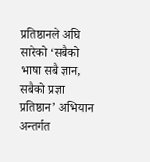प्रतिष्ठानले अघि सारेको ‘सबैको भाषा सबै ज्ञान, सबैको प्रज्ञा प्रतिष्ठान’ अभियान अन्तर्गत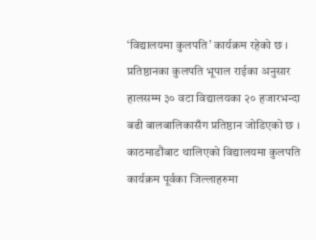‘विद्यालयमा कुलपति’ कार्यक्रम रहेको छ । प्रतिष्ठानका कुलपति भूपाल राईका अनुसार हालसम्म ३० वटा विद्यालयका २० हजारभन्दा बढी बालबालिकासँग प्रतिष्ठान जोडिएको छ ।
काठमाडौंबाट थालिएको विद्यालयमा कुलपति कार्यक्रम पूर्वका जिल्लाहरुमा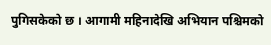पुगिसकेको छ । आगामी महिनादेखि अभियान पश्चिमको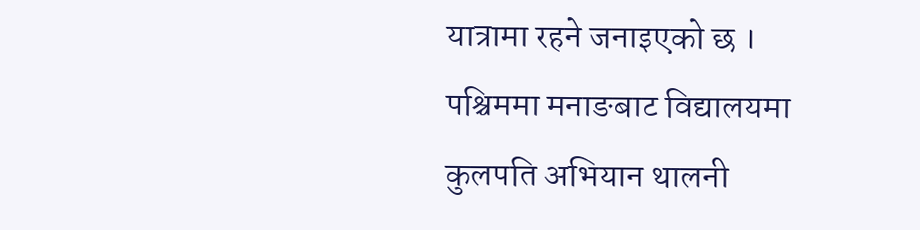यात्रामा रहने जनाइएको छ । पश्चिममा मनाङबाट विद्यालयमा कुलपति अभियान थालनी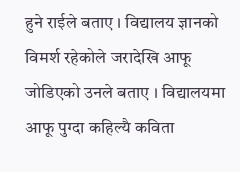हुने राईले बताए । विद्यालय ज्ञानको विमर्श रहेकोले जरादेखि आफू जोडिएको उनले बताए । विद्यालयमा आफू पुग्दा कहिल्यै कविता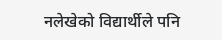नलेखेको विद्यार्थीले पनि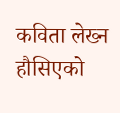कविता लेख्न हौसिएको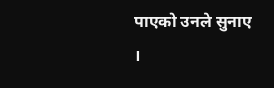पाएको उनले सुनाए ।